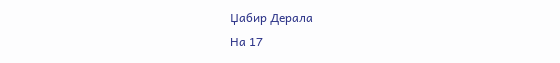Џабир Дерала
На 17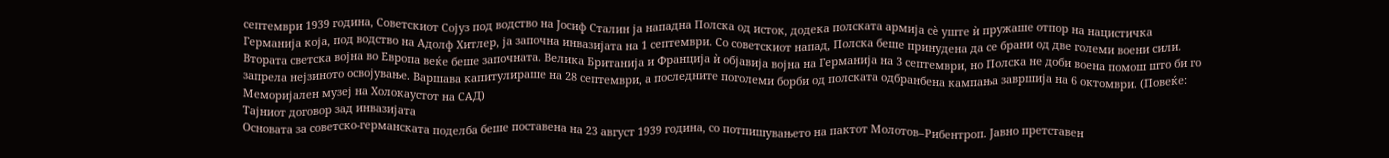септември 1939 година, Советскиот Сојуз под водство на Јосиф Сталин ја нападна Полска од исток, додека полската армија сè уште ѝ пружаше отпор на нацистичка Германија која, под водство на Адолф Хитлер, ја започна инвазијата на 1 септември. Со советскиот напад, Полска беше принудена да се брани од две големи воени сили.
Втората светска војна во Европа веќе беше започната. Велика Британија и Франција ѝ објавија војна на Германија на 3 септември, но Полска не доби воена помош што би го запрела нејзиното освојување. Варшава капитулираше на 28 септември, а последните поголеми борби од полската одбранбена кампања завршија на 6 октомври. (Повеќе: Меморијален музеј на Холокаустот на САД)
Тајниот договор зад инвазијата
Основата за советско-германската поделба беше поставена на 23 август 1939 година, со потпишувањето на пактот Молотов–Рибентроп. Јавно претставен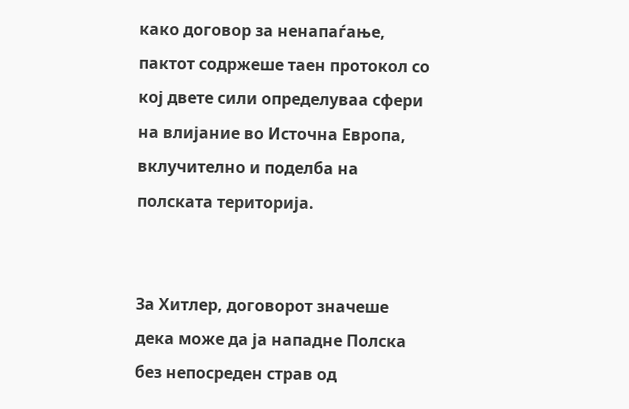како договор за ненапаѓање, пактот содржеше таен протокол со кој двете сили определуваа сфери на влијание во Источна Европа, вклучително и поделба на полската територија.


За Хитлер, договорот значеше дека може да ја нападне Полска без непосреден страв од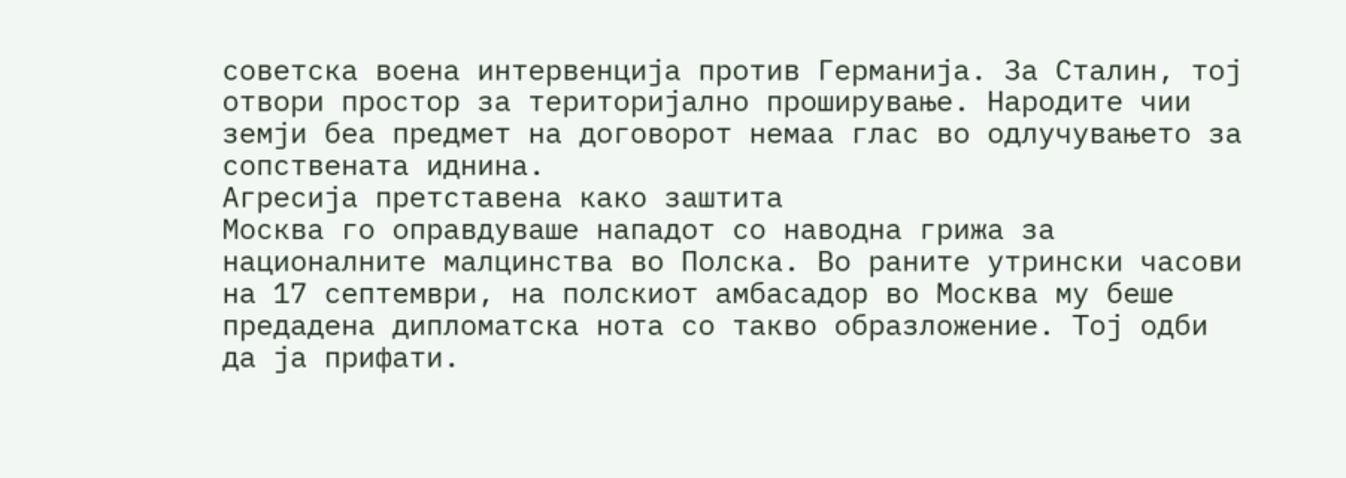советска воена интервенција против Германија. За Сталин, тој отвори простор за територијално проширување. Народите чии земји беа предмет на договорот немаа глас во одлучувањето за сопствената иднина.
Агресија претставена како заштита
Москва го оправдуваше нападот со наводна грижа за националните малцинства во Полска. Во раните утрински часови на 17 септември, на полскиот амбасадор во Москва му беше предадена дипломатска нота со такво образложение. Тој одби да ја прифати.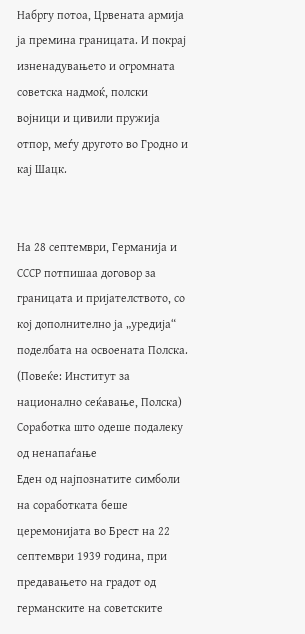Набргу потоа, Црвената армија ја премина границата. И покрај изненадувањето и огромната советска надмоќ, полски војници и цивили пружија отпор, меѓу другото во Гродно и кај Шацк.


На 28 септември, Германија и СССР потпишаа договор за границата и пријателството, со кој дополнително ја „уредија“ поделбата на освоената Полска. (Повеќе: Институт за национално сеќавање, Полска)
Соработка што одеше подалеку од ненапаѓање
Еден од најпознатите симболи на соработката беше церемонијата во Брест на 22 септември 1939 година, при предавањето на градот од германските на советските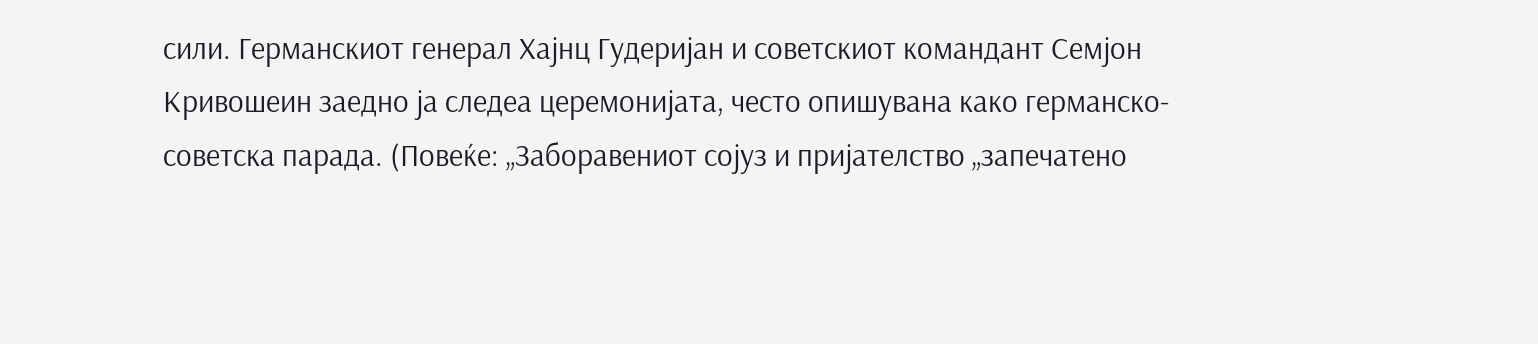сили. Германскиот генерал Хајнц Гудеријан и советскиот командант Семјон Кривошеин заедно ја следеа церемонијата, често опишувана како германско-советска парада. (Повеќе: „Заборавениот сојуз и пријателство „запечатено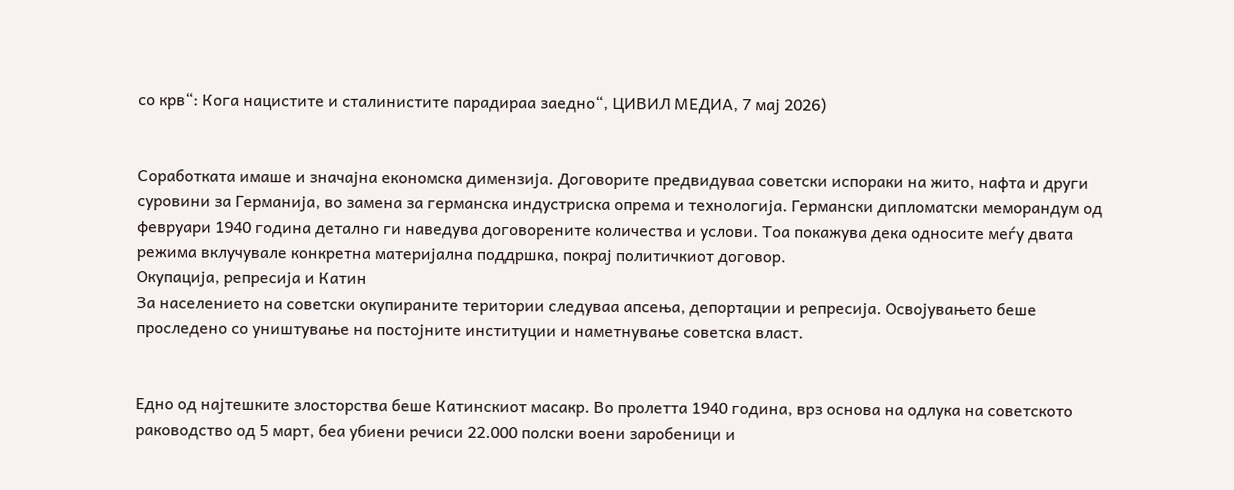со крв“: Кога нацистите и сталинистите парадираа заедно“, ЦИВИЛ МЕДИА, 7 мај 2026)


Соработката имаше и значајна економска димензија. Договорите предвидуваа советски испораки на жито, нафта и други суровини за Германија, во замена за германска индустриска опрема и технологија. Германски дипломатски меморандум од февруари 1940 година детално ги наведува договорените количества и услови. Тоа покажува дека односите меѓу двата режима вклучувале конкретна материјална поддршка, покрај политичкиот договор.
Окупација, репресија и Катин
За населението на советски окупираните територии следуваа апсења, депортации и репресија. Освојувањето беше проследено со уништување на постојните институции и наметнување советска власт.


Едно од најтешките злосторства беше Катинскиот масакр. Во пролетта 1940 година, врз основа на одлука на советското раководство од 5 март, беа убиени речиси 22.000 полски воени заробеници и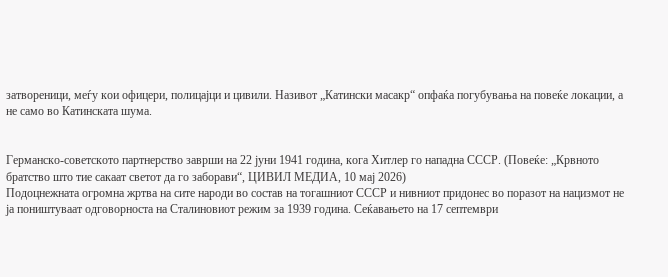затвореници, меѓу кои офицери, полицајци и цивили. Називот „Катински масакр“ опфаќа погубувања на повеќе локации, а не само во Катинската шума.


Германско-советското партнерство заврши на 22 јуни 1941 година, кога Хитлер го нападна СССР. (Повеќе: „Крвното братство што тие сакаат светот да го заборави“, ЦИВИЛ МЕДИА, 10 мај 2026)
Подоцнежната огромна жртва на сите народи во состав на тогашниот СССР и нивниот придонес во поразот на нацизмот не ја поништуваат одговорноста на Сталиновиот режим за 1939 година. Сеќавањето на 17 септември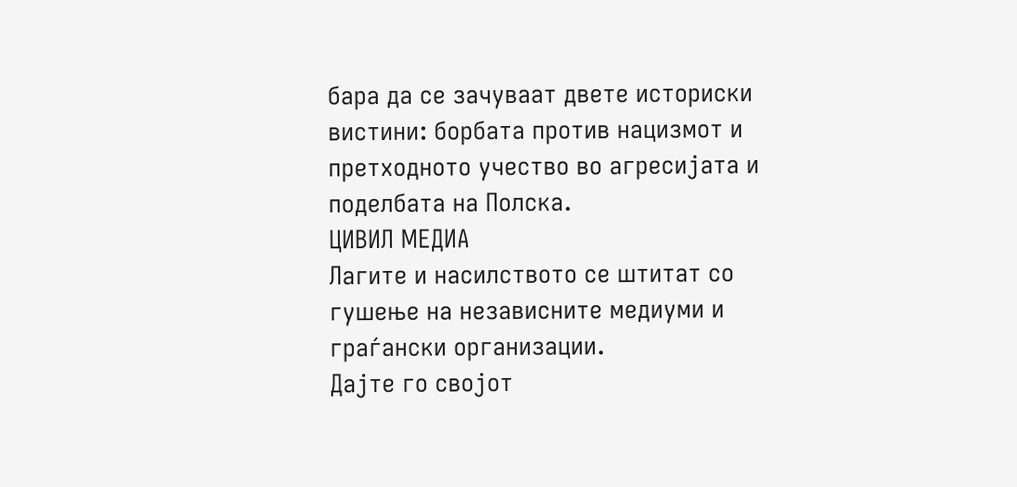бара да се зачуваат двете историски вистини: борбата против нацизмот и претходното учество во агресијата и поделбата на Полска.
ЦИВИЛ МЕДИА
Лагите и насилството се штитат со гушење на независните медиуми и граѓански организации.
Дајте го својот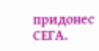придонес СЕГА.